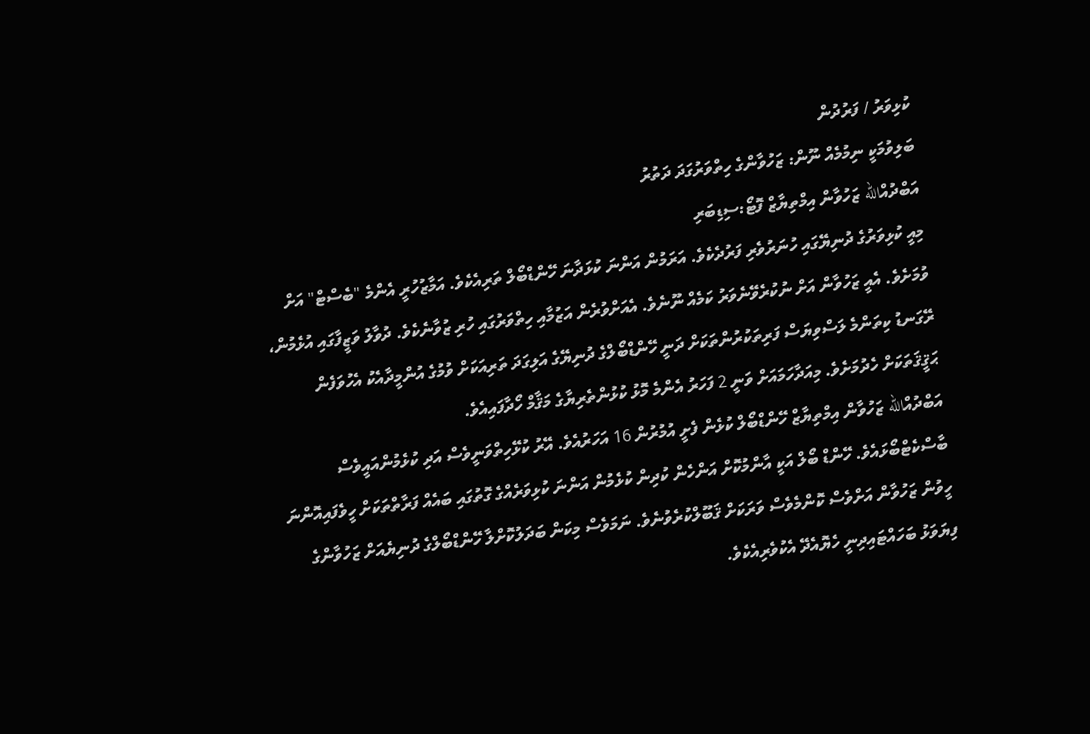ކުޅިވަރު / ފަރުދުން
ބަލިވުމަކީ ނިމުމެއް ނޫން: ޒަހުވާންގެ ހިތްވަރުގަދަ ދަތުރު
އަބްދުއްالله ޒަހުވާން އިމްތިޔާޒް ފޮޓޯ:ސިޑިބަރި
މިއީ ކުޅިވަރުގެ ދުނިޔޭގައި ހުނަރުވެރި ފަރުދެކެވެ. އަރަމުން އަންނަ ކުޅަދާނަ ހޭންޑްބޯލް ތަރިއެކެވެ. އަމާޒުހުރީ އެންމެ "ބެސްޓް" އަށް ވުމަށެވެ. އެއީ ޒަހުވާން އަށް ނުކުރެވޭނެވަރު ކަމެއް ނޫނެވެ. އެއަށްވުރެން އަޒުމާއި ހިތްވަރުގައި ހުރި ޒުވާނެކެވެ. ދުވާލު ވަޒީފާގައި އުޅެމުން، ރޭގަނޑު ކިތަންމެ ލަސްވިޔަސް ފަރިތަކުރުންތަކަށް ދަނީ ހޭންޑްބޯލްގެ ދުނިޔޭގެ އަލިގަދަ ތަރިއަކަށް ވުމުގެ އުންމީދާއެކު އެހުވަފެން ޙަޤީޤަތަކަށް ހެދުމަށެވެ. މިއަދާހަމައަށް ވަނީ 2 ފަހަރު އެންމެ މޮޅު ކުޅުންތެރިޔާގެ މަޤާމް ހޯދާފައިއެވެ.
އަބްދުއްالله ޒަހުވާން އިމްތިޔާޒް ހޭންޑްބޯލް ކުޅެން ފެށީ އުމުރުން 16 އަހަރުއެވެ. އޭރު ކުޅޭހިތްވަނީވެސް އަދި ކުޅެމުންއައީވެސް ބާސްކެޓްބޯޅައެވެ. ހޭންޑް ބޯލް އަކީ އާންމުކޮށް އަންހެން ކުދިން ކުޅެމުން އަންނަ ކުޅިވަރެއްގެ ގޮތުގައި ބައެއް ފަރާތްތަކަށް ހީވެފައިއޮންނަ ހީވުން ޒަހުވާން އަށްވެސް ކޮންމެވެސް ވަރަކަށް ޤަބޫލްކުރެވުނެވެ. ނަމަވެސް މިކަން ބަދަލުކޮށްލާ ހޭންޑްބޯލްގެ ދުނިޔެއަށް ޒަހުވާންގެ ފިޔަވަޅު ބަހައްޓައިދިނީ ހެޔޮއެދޭ އެކުވެރިއެކެވެ.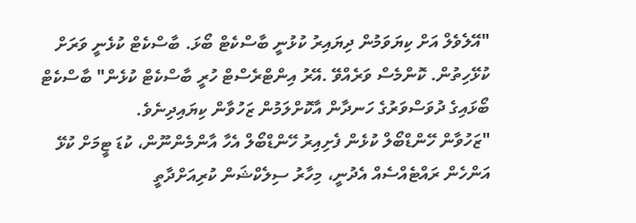"އޭލެވެލް އަށް ކިޔަވަމުން ދިޔައިރު ކުޅުނީ ބާސްކެޓް ބޯޅަ. ބާސްކެޓް ކުޅެނީ ވަރަށް ކުޅޭހިތުން. ކޮންމެސް ވަރެއްވޭ .އޭރު އިންޓްރެސްޓް ހުރީ ބާސްކެޓް ކުޅެން" ބާސްކެޓް ބޯޅައިގެ ދުވަސްވަރުގެ ހަނދާން އާކޮށްލަމުން ޒަހުވާން ކިޔައިދިނެވެ.
"ޒަހުވާން ހޭންޑްބޯލް ކުޅެން ފެށިއިރު ހޭންޑްބޯލް އެހާ އާންމެންނޫން، ކުޑަ ޓީމަށް ކުޅޭ އަންހެން ރައްޓެއްސެއް އެދުނީ، މިހާރު ސިލެކްޝަން ކުރިއަށްދާތީ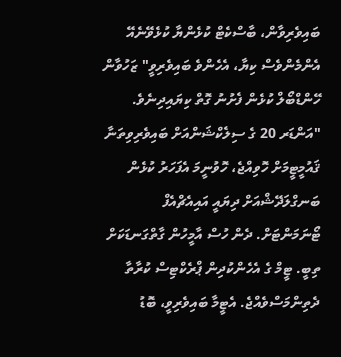ބައިވެރިވާން، ބާސްކެޓް ކުޅެންޔާ ކުޅެވޭނެއޭ އެންމެންވެސް ކިޔާ، އެހެންވެ ބައިވެރިވީ" ޒަހުވާން ހޭންޑްބޯލް ކުޅެން ފެށުނު ގޮތް ކިޔައިދިނެވެ.
"އަންޑަރ 20 ގެ ސިލެކްޝަންއަށް ބައިވެރިވިތަނާ ޤައުމީޓީމަށް ހޮވިއްޖެ، ހޮވުނީމަ އެފަހަރު ކުޅެން ބަނގްލަދޭޝްއަށް ދިޔައީ އައިއެޗްއެފް ޓޯނަމަންޓަށް. ދެން ހުސް އާމީހުން ގާތްގަނޑަކަށް ތިބީ. ޓީމް ގެ އެހެންކުދިން ޕްރެކްޓިސް ކުރާތާ ދެތިންމަސްވެއްޖެ. އެޓީމާ ބައިވެރިވީ، ބޮޑު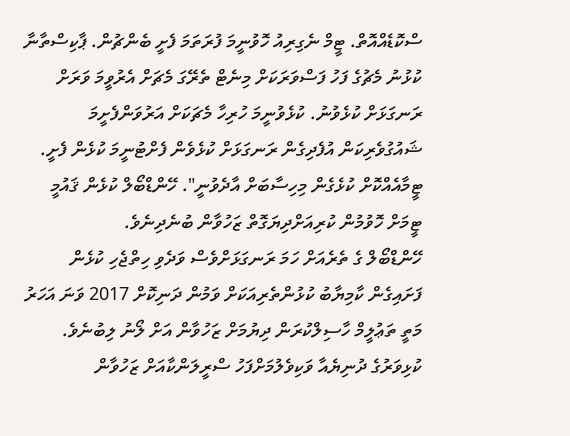ސްކޮޑެއްއޮތް. ޓީމް ނެގިރިއު ހޮވުނީމަ ފުރަތަމަ ފެށީ ބެންޗުން. ޕާކިސްތާނާ ކުޅުނު މެޗުގެ ފަހު ފަސްވަރަކަށް މިނެޓް ތެރޭގަ މެޗަށް އެރުވީމަ ވަރަށް ރަނގަޅަށް ކުޅެވުނު. ކުޅެވުނީމަ ހުރިހާ މެޗަކަށް އަރުވަންފެށީމަ ޝައުގުވެރިކަން އުފެދިގެން ރަނގަޅަށް ކުޅެވެން ފެށްޓުނީމަ ކުޅެން ފެށީ. ޓީމާއެއްކޮށް ކުޅެގެން މިހިސާބަށް އާދެވުނީ". ހޭންޑްބޯލް ކުޅެން ޤައުމީ ޓީމަށް ހޮވުމުން ކުރިއަށްދިޔަގޮތް ޒަހުވާން ބުނެދިނެވެ.
ހޭންޑްބޯލް ގެ ތެރެއަށް ހަމަ ރަނގަޅަށްވެސް ވަދެވި ހިތްޖެހި ކުޅެން ފަށައިގެން ކާމިޔާބު ކުޅުންތެރިއަކަށް ވަމުން ދަނިކޮށް 2017 ވަނަ އަހަރު މަތީ ތަޢުލީމް ހާސިލްކުރަން ދިޔުމަށް ޒަހުވާން އަށް ލޯނު ލިބުނެވެ. ކުޅިވަރުގެ ދުނިޔެއާ ވަކިވެލުމަށްފަހު ސްރީލަންކާއަށް ޒަހުވާން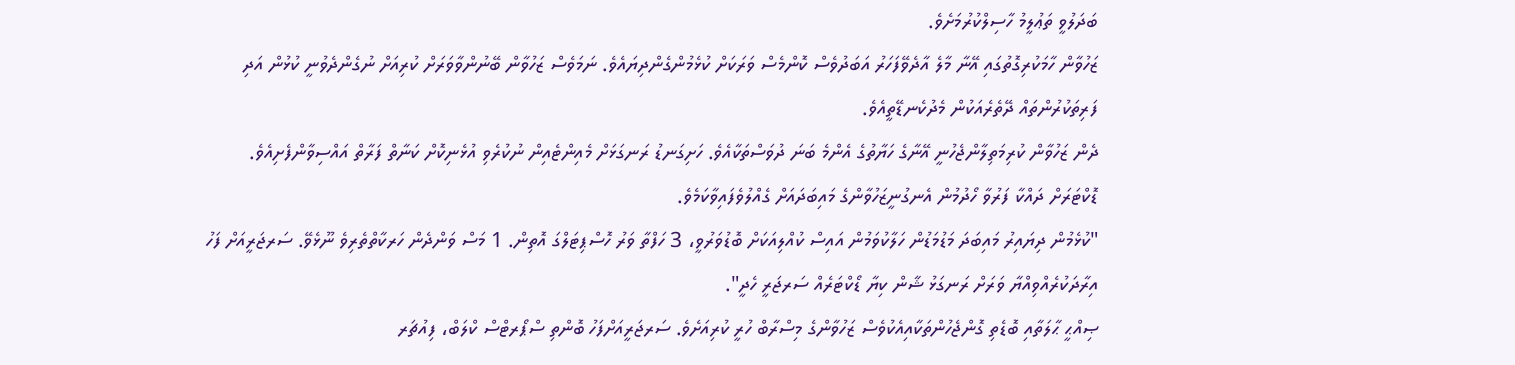ބަދަލުވީ ތަޢުލީމު ހާސިލްކުރުމަށެވެ.
ޒަހުވާން ހާމަކުރިގޮތުގައި އޭނާ މާލެ އާދެވޭފަހަރު އަބަދުވެސް ކޮންމެސް ވަރަކަށް ކުޅެމުންގެންދިޔައެވެ. ނަމަވެސް ޒަހުވާން ބޭނުންވާވަރަށް ކުރިއަށް ނުގެންދެވުނީ ކުޅުން އަދި ފަރިތަކުރުންތައް ދޭތެރެއަކުން މެދުކެނޑޭތީއެވެ.
ދެން ޒަހުވާން ކުރިމަތިލާންޖެހުނީ އޭނާގެ ހަޔާތުގެ އެންމެ ބަނަ ދުވަސްތަކާއެވެ. ހަށިގަނޑު ރަނގަޅަށް މެއިންޓެއިން ނުކުރެވި އުޅެނިކޮށް ކަނާތް ފަރާތް އައްސިވާންފެށިއެވެ. ޑޮކްޓަރަށް ދައްކާ ފަރުވާ ހޯދުމުން އެނގުނީޒަހުވާންގެ މައިބަދައަށް ގެއްލުވެފައިވާކަމެވެ.
"ކުޅެމުން ދިޔައިރު މައިބަދަ މަޑުމަޑުން ހަލާކުވަމުން އައިސް ކުއްލިއަކަށް ބޮޑުވަރުވީ، 3 ހަފްތާ ވަރު ހޮސްޕިޓަލްގަ އޮތިން. 1 މަސް ވަންދެން ހަރކާތްތެރިވެ ނޫޅެވޭ. ސަރޖަރީއަށް ފަހު އިރާދަކުރެއްވިއްޔާ ވަރަށް ރަނގަޅު ޝާން ކިޔާ ޑޯކްޓަރެއް ސަރޖަރީ ހެދީ".
ޞިއްޙީ ޙާލަތާއި ބޮޑެތި ގޮންޖެހުންތަކާއިއެކުވެސް ޒަހުވާންގެ މިސްރާބް ހުރީ ކުރިއަށެވެ. ސަރޖަރީއަށްފަހު ބޮންތި ސްޕޯރޓްސް ކްލަބް، ފިއުޗަރ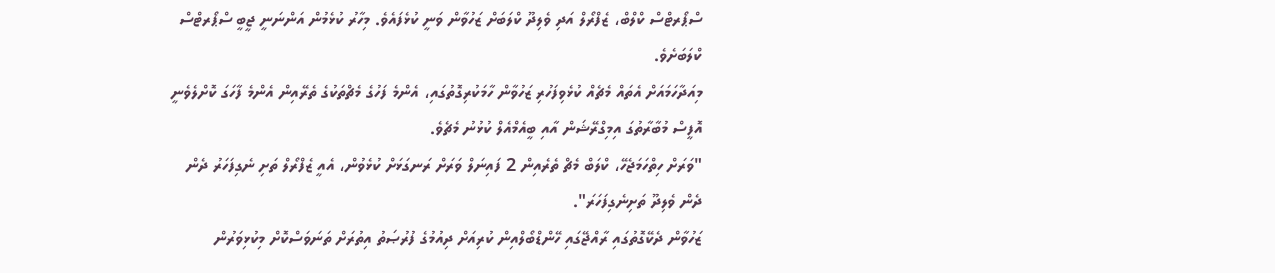ސްޕޯރޓްސް ކްލްބް، ޒެފްރޯލް އަދި ވެލިދޫ ކްލަބަށް ޒަހުވާން ވަނީ ކުޅެފައެވެ. މިހާރު ކުޅެމުން އަންނަނީ ޖީބީ ސްޕޯރޓްސް ކްލަބަށެވެ.
މިއަދާހަމައަށް އެތައް މެޗެއް ކުޅެވިފަހުރި ޒަހުވާން ހާމަކުރިގޮތުގައި، އެންމެ ފަހުގެ މެޗްތަކުގެ ތެރޭއިން އެންމެ ފާހަގަ ކޮށްލެވެނީ އޮފީސް މުބާރާތުގަ އިމިގްރޭޝަން އާއި ބީއެމްއެލް ކުޅުނު މެޗެވެ.
"ވަރަށް ހިތްހަމަޖެހޭ، ކްލަބް މެޗް ތެރެއިން 2 ފައިނަލް ވަރަށް ރަނގަޅަށް ކުޅެވުން، އެއީ ޒެފްރޯލް ތަށި ނެގިފަހަރު ދެން ދެން ވެލިދޫ ތަށިނެގިފަހަރަ".
ޒަހުވާން ދެކޭގޮތުގައި ރާއްޖޭގައި ހޭންޑްބޯލްއިން ކުރިއަށް ދިއުމުގެ ފުރުޞަތު އިތުރަށް ތަނަވަސްކޮށް މިކުޅިވަރުން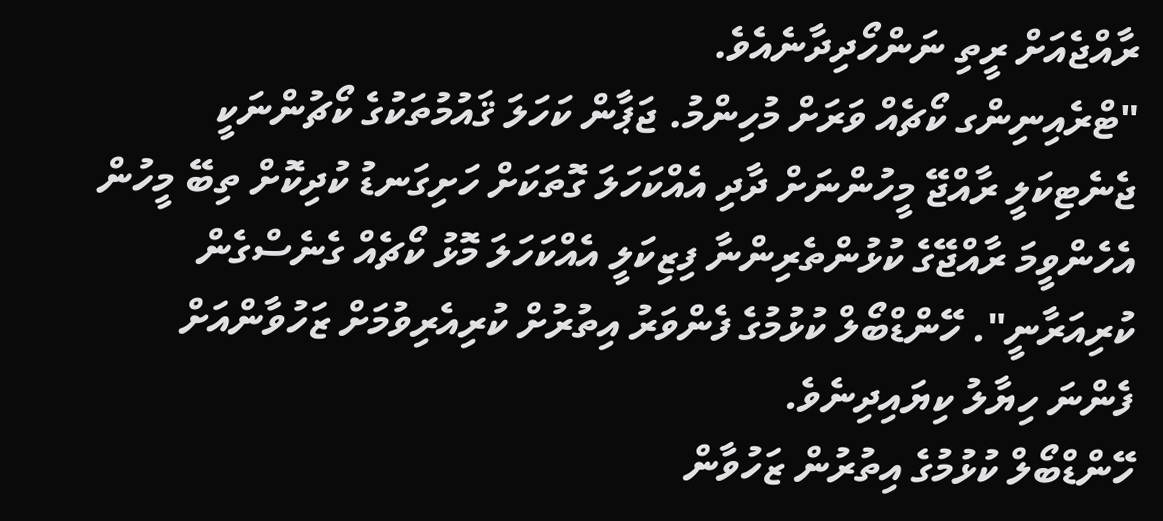ރާއްޖެއަށް ރީތި ނަންހޯދިދާނެއެވެ.
"ޓްރެއިނިންގ ކޯޗެއް ވަރަށް މުހިންމު. ޖަޕާން ކަހަލަ ޤައުމުތަކުގެ ކޯޗުންނަކީ ޖެނެޓިކަލީ ރާއްޖޭ މީހުންނަށް ދާދި އެއްކަހަލަ ގޮތަކަށް ހަށިގަނޑު ކުދިކޮށް ތިބޭ މީހުން އެހެންވީމަ ރާއްޖޭގެ ކުޅުންތެރިންނާ ފިޒިކަލީ އެއްކަހަލަ މޮޅު ކޯޗެއް ގެނެސްގެން ކުރިއަރާނީ". ހޭންޑްބޯލް ކުޅުމުގެ ފެންވަރު އިތުރުށް ކުރިއެރިވުމަށް ޒަހުވާންއަށް ފެންނަ ހިޔާލު ކިޔައިދިނެވެ.
ހޭންޑްބޯލް ކުޅުމުގެ އިތުރުން ޒަހުވާން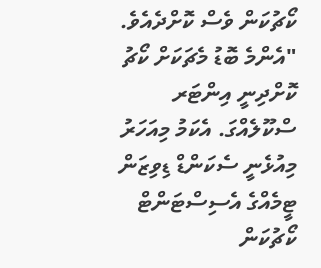ކޯޗުކަން ވެސް ކޮށްދެއެވެ. "އެންމެ ބޮޑު މެޗަކަށް ކޯޗު ކޮށްދިނީ އިންޓަރ ސްކޫލެއްގަ. އެކަމު މިއަހަރު މިއުޅެނީ ސެކަންޑް ޑިވިޒަން ޓީމެއްގެ އެސިސްޓަންޓް ކޯޗުކަން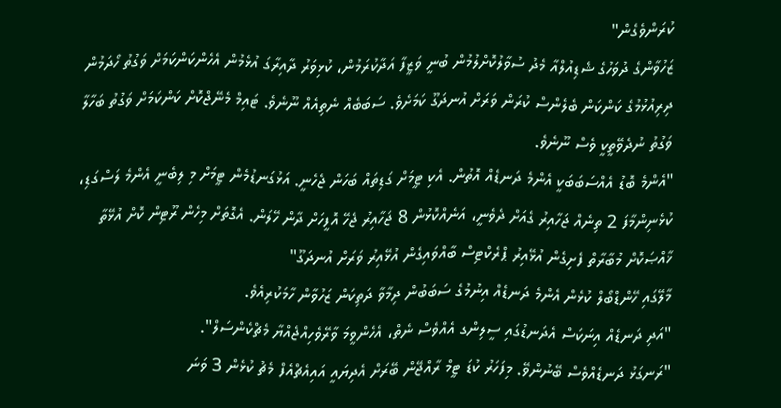ކުރަންވެގެން"
ޒަހުވާންގެ ދުވަހުގެ ޝެޑިއުލްއާ މެދު ސުވާލުކޮށްލުމުން ބުނީ ވަޒީފާ އަދާކުރަމުން، ކުޅިވަރު ދާއިރާގަ އުޅެމުން އެހެންކަންކަމަށް ވަގުތު ހޯދަމުން ދިރިއުޅުމުގެ ކަންކަން ބެލެންސް ކުރަން ވަރަށް އުނދަގޫ ކަމަށެވެ. ސަބަބެއް ނެތިއެއް ނޫނެވެ. ޓައިމް މެނޭޖްކޮށް ކަންކަމަށް ވަގުތު ބަހާލާ ވަގުތު ނުދެވޭތީކީ ވެސް ނޫނެވެ.
"އެންމެ ބޮޑު އެއްސަބަބަކީ އެންމެ ދަނޑެއް އޮތުން. އެކި ޓީމަށް ގަޑިތައް ބަހަން ޖެހެނީ. އަޅުގަނޑުމެން ޓީމަށް މި ލިބެނީ އެންމެ ލަސްގަޑި، ކުޅެނިންމާފަ 2 ތިނެއް ޖަހާއިރު ގެއަށް ދެވެނީ، އަނެއްކޮޅުން 8 ޖަހާއިރު ޖެހޭ އޮފީހަށް ދާން ހޭލަން. އެގޮތަށް މިހެން ރޫޓިން ކޮށް އުޅޭތާ ޚާއްޞަކޮށް މުބާރާތް ފެށިގެން އުޅޭއިރު ޕްރެކްޓިސް ބާއްވައިގެން އުޅޭއިރު ވަރަށް އުނދަގޫ"
މާލޭގައި ހޭންޑްބޯލް ކުޅެން އެންމެ ދަނޑެއް އިނުމުގެ ސަބަބުން ދިމާވާ ދަތިކަން ޒަހުވާން ހާމަކުރިއެވެ.
"އަދި ދަނޑެއް އިނަކަސް އެދަނޑުގައި ސީލިންގ އެއްވެސް ނެތް، އެހެންވީމަ ވާރޭވެހިއްޖެއްޔާ މެޗްކެންސަލް".
"ރަނގަޅު ދަނޑެއްވެސް ބޭނުންވޭ. މިފަހަރު ކުޑަ ޓީމް ރާއްޖޭން ބޭރަށް އެދިޔައީ އައިއެޗްއެފް މެޗު ކުޅެން 3 ވަނަ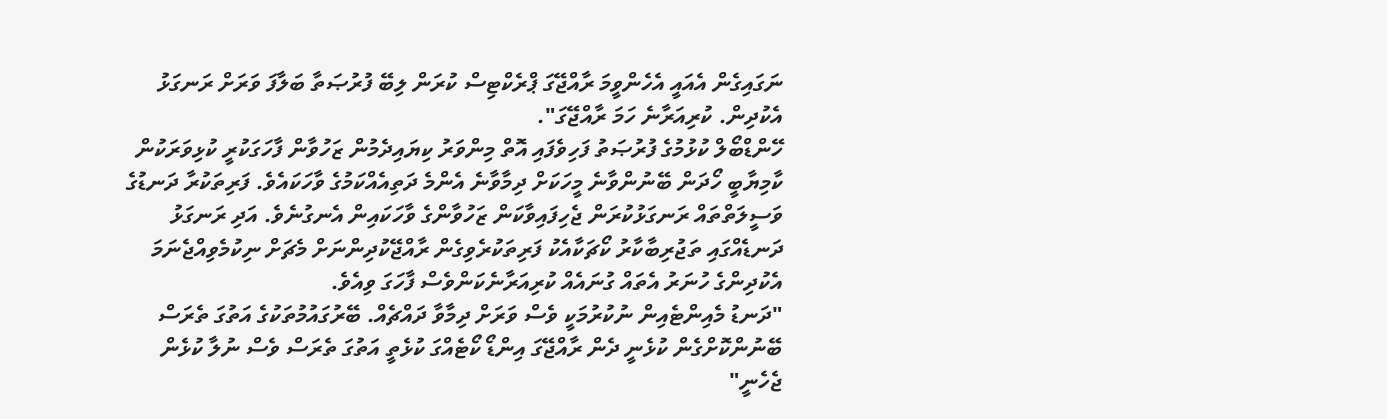ނަގައިގެން އެއައީ އެހެންވީމަ ރާއްޖޭގަ ޕްރެކްޓިސް ކުރަން ލިބޭ ފުރުޞަތާ ބަލާފަ ވަރަށް ރަނގަޅު އެކުދިން. ކުރިއަރާނެ ހަމަ ރާއްޖޭގަ".
ހޭންޑްބޯލް ކުޅުމުގެ ފުރުޞަތު ފަހިވެފައި އޮތް މިންވަރު ކިޔައިދެމުން ޒަހުވާން ފާހަގަކުރީ ކުޅިވަރަކުން ކާމިޔާބީ ހޯދަން ބޭނުންވާނެ މީހަކަށް ދިމާވާނެ އެންމެ ދަތިއެއްކަމުގެ ވާހަކައެވެ. ފަރިތަކުރާ ދަނޑުގެ ވަސީލަތްތައް ރަނގަޅުކުރަން ޖެހިފައިވާކަން ޒަހުވާންގެ ވާހަކައިން އެނގުނެވެ. އަދި ރަނގަޅު ދަނޑެއްގައި ތަޖުރިބާކާރު ކޯޗަކާއެކު ފަރިތަކުރެވިގެން ރާއްޖޭކުދިންނަށް މެޗަށް ނިކުމެވިއްޖެނަމަ އެކުދިންގެ ހުނަރު އެތައް ގުނައެއް ކުރިއަރާނެކަންވެސް ފާހަގަ ވިއެވެ.
"ދަނޑު މެއިންޓެއިން ނުކުރުމަކީ ވެސް ވަރަށް ދިމާވާ ދައްޗެއް. ބޭރުގައުމުތަކުގެ އަތުގަ ތެރަސް ބޭނުންކޮށްގެން ކުޅެނީ ދެން ރާއްޖޭގަ އިންޑޯ ކޯޓެއްގަ ކުޅެތީ އަތުގަ ތެރަސް ވެސް ނުލާ ކުޅެން ޖެހެނީ"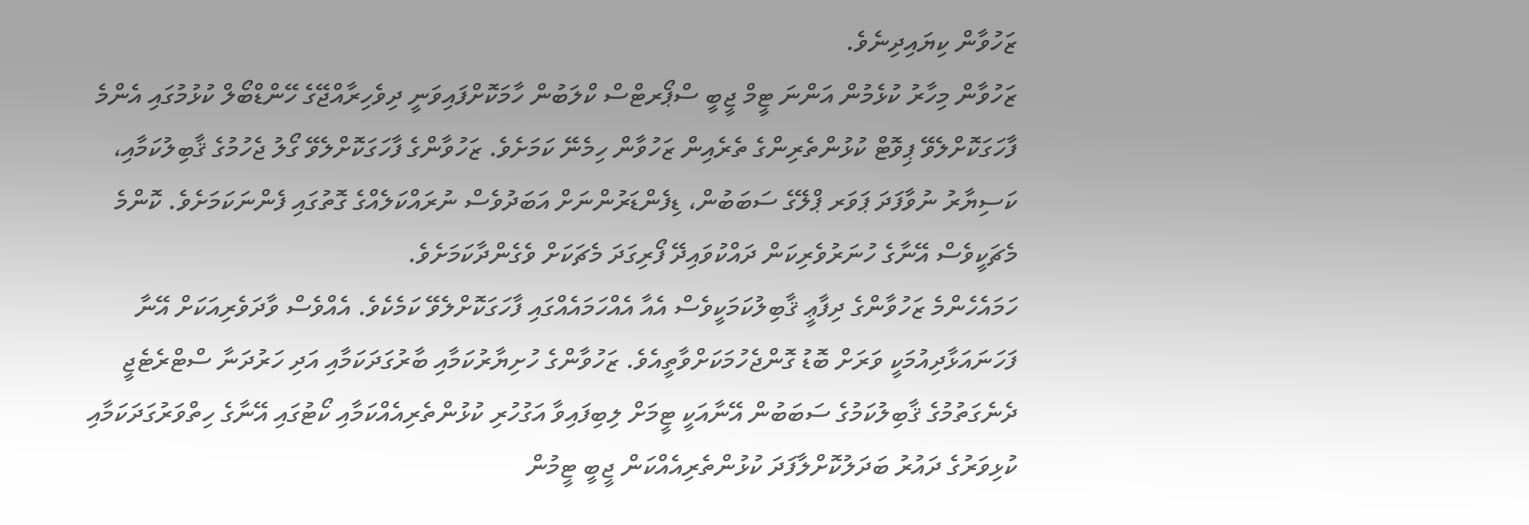ޒަހުވާން ކިޔައިދިނެވެ.
ޒަހުވާން މިހާރު ކުޅެމުން އަންނަ ޓީމް ޖީބީ ސްޕޯރޓްސް ކްލަބުން ހާމަކޮށްފައިވަނީ ދިވެހިރާއްޖޭގެ ހޭންޑްބޯލް ކުޅުމުގައި އެންމެ ފާހަގަކޮށްލެވޭ ޕިވޮޓް ކުޅުންތެރިންގެ ތެރެއިން ޒަހުވާން ހިމެނޭ ކަމަށެވެ. ޒަހުވާންގެ ފާހަގަކޮށްލެވޭ ގޯލު ޖެހުމުގެ ޤާބިލުކަމާއި، ކަސިޔާރު ނުވާފަދަ ޕަވަރ ޕްލޭގެ ސަބަބުން، ޑިފެންޑަރުންނަށް އަބަދުވެސް ނުރައްކަލެއްގެ ގޮތުގައި ފެންނަކަމަށެވެ. ކޮންމެ މެޗަކީވެސް އޭނާގެ ހުނަރުވެރިކަން ދައްކުވައިދޭ ފޯރިގަދަ މެޗަކަށް ވެގެންދާކަމަށެވެ.
ހަމައެހެންމެ ޒަހުވާންގެ ދިފާޢީ ޤާބިލުކަމަކީވެސް އެއާ އެއްހަމައެއްގައި ފާހަގަކޮށްލެވޭ ކަމެކެވެ. އެއްވެސް ވާދަވެރިއަކަށް އޭނާ ފަހަނައަޅާދިއުމަކީ ވަރަށް ބޮޑު ގޮންޖެހުމަކަށްވާތީއެވެ. ޒަހުވާންގެ ހުށިޔާރުކަމާއި ބާރުގަދަކަމާއި އަދި ހަރުދަނާ ސްޓްރެޓެޖީ ދެނެގަތުމުގެ ޤާބިލުކަމުގެ ސަބަބުން އޭނާއަކީ ޓީމަށް ލިބިފައިވާ އަގުހުރި ކުޅުންތެރިއެއްކަމާއި ކޯޓުގައި އޭނާގެ ހިތްވަރުގަދަކަމާއި ކުޅިވަރުގެ ދައުރު ބަދަލުކޮށްލާފަދަ ކުޅުންތެރިއެއްކަން ޖީބީ ޓީމުން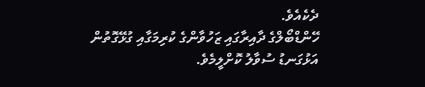ދެކެއެވެ.
ހޭންޑްބޯލްގެ ދާއިރާގައި ޒަހުވާންގެ ކުރިމަގާއި ގުޅޭގޮތުން އަޅުގަނޑު ސުވާލު ކޮށްލީމެވެ.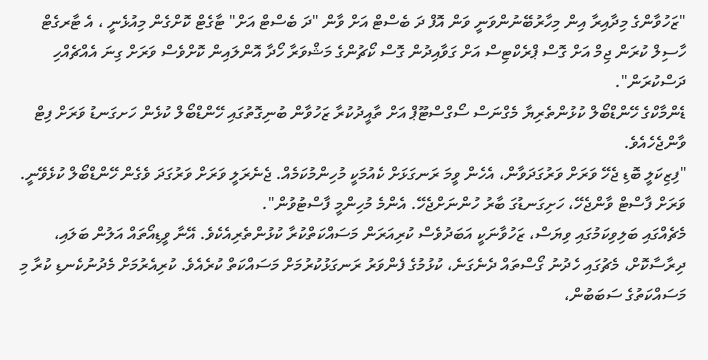"ޒަހުވާންގެ މިދާއިރާ އިން މިހާރުބޭނުންވަނީ ވަން އޮފް ދަ ބެސްޓް އަށް ވާން "ދަ ބެސްޓް އަށް" ޓާގެޓް ކޮށްގެން މިއުޅެނީ ، އެ ޓާރގެޓް ހާސިލް ކުރަން ޖިމް އަށް ގޮސް ޕްރެކްޓިސް އަށް ގަވާއިދުން ގޮސް ކޯޗުންގެ މަޝްވަރާ ހޯދާ އޮންލައިން ކޮށްވެސް ވަރަށް ގިނަ އެއްޗެއްހި ދަސްކުރަން".
ޑެންމާކްގެ ހޭންޑްބޯލް ކުޅުންތެރިޔާ މެގްނަސް ސޯގްސްޓޫޕް އަށް ތާއީދުކުރާ ޒަހުވާން ބުނިގޮތުގައި ހޭންޑްބޯލް ކުޅެން ހަށގަނޑު ވަރަށް ފިޓް ވާންޖެހެއެވެ.
"ފިޒިކަލީ ބޮޑި ޖެހޭ ވަރަށް ވަރުގަދަވާން، އެހެން ވީމަ ރަނގަޅަށް ކެއުމަކީ މުހިންމުކަމެއް. ޖެނެރަލީ ވަރަށް ވަރުގަދަ ވެގެން ހޭންޑްބޯލް ކުޅެވޭނީ. ވަރަށް ފާސްޓް ވާންޖެހޭ، ހަށިގަނޑުގަ ބާރު ހުންނަށްޖެހޭ. އެންމެ މުހިންމީ ފާސްޓުވުން".
މެޗެއްގައި ބަލިވިކަމުގައި ވިޔަސް، ޒަހުވާނަކީ އަބަދުވެސް ކުރިއަރަން މަސައްކަތްކުރާ ކުޅުންތެރިއެކެވެ. އޭނާ ވީޑިއޯތައް އަލުން ބަލައި، ދިރާސާކޮށް، މެޗުގައި ހެދުނު ގޯސްތައް ދެނެގަނެ، ކުޅުމުގެ ފެންވަރު ރަނގަޅުކުރުމަށް މަސައްކަތް ކުރެއެވެ. ކުރިއެރުމަށް މެދުނުކެނޑި ކުރާ މި މަސައްކަތުގެ ސަބަބުން،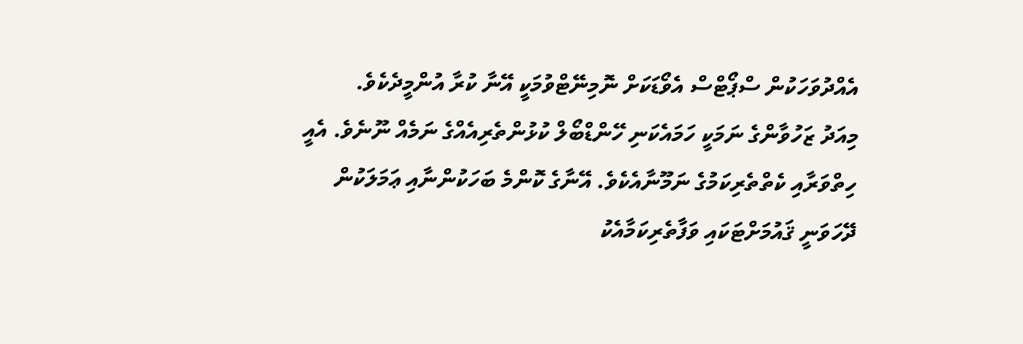އެއްދުވަހަކުން ސްޕޯޓްސް އެވޯޑަކަށް ނޮމިނޭޓްވުމަކީ އޭނާ ކުރާ އުންމީދެކެވެ.
މިއަދު ޒަހުވާންގެ ނަމަކީ ހަމައެކަނި ހޭންޑްބޯލް ކުޅުންތެރިއެއްގެ ނަމެއް ނޫނެވެ. އެއީ ހިތްވަރާއި ކެތްތެރިކަމުގެ ނަމޫނާއެކެވެ. އޭނާގެ ކޮންމެ ބަހަކުންނާއި ޢަމަލަކުން ދޭހަވަނީ ޤައުމަށްޓަކައި ވަފާތެރިކަމާއެކު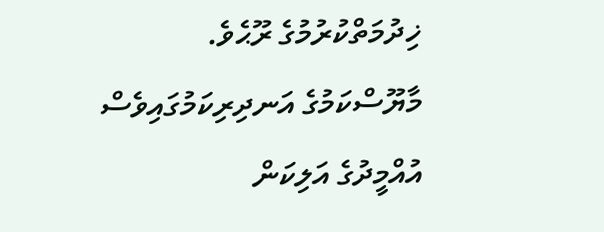ޚިދުމަތްކުރުމުގެ ރޫޙެވެ. މާޔޫސްކަމުގެ އަނދިރިކަމުގައިވެސް އުއްމީދުގެ އަލިކަން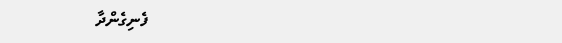ފެނިގެންދާ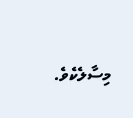މިސާލެކެވެ.